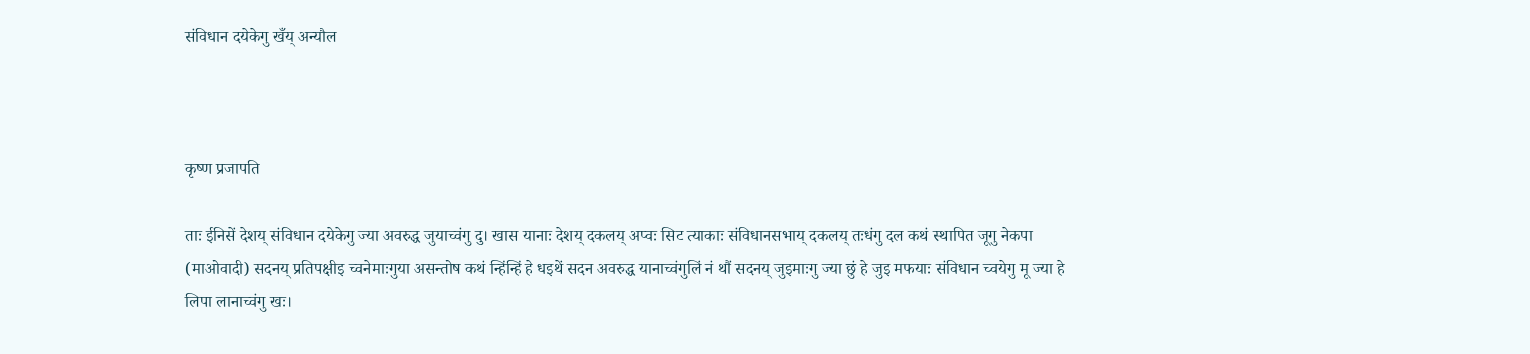संविधान दयेकेगु खँय् अन्यौल



कृष्ण प्रजापति

ताः ईनिसें देशय् संविधान दयेकेगु ज्या अवरुद्ध जुयाच्वंगु दु। खास यानाः देशय् दकलय् अप्वः सिट त्याकाः संविधानसभाय् दकलय् तःधंगु दल कथं स्थापित जूगु नेकपा (माओवादी) सदनय् प्रतिपक्षीइ च्वनेमाःगुया असन्तोष कथं न्हिंन्हिं हे धइथें सदन अवरुद्ध यानाच्वंगुलिं नं थौं सदनय् जुइमाःगु ज्या छुं हे जुइ मफयाः संविधान च्वयेगु मू ज्या हे लिपा लानाच्वंगु खः।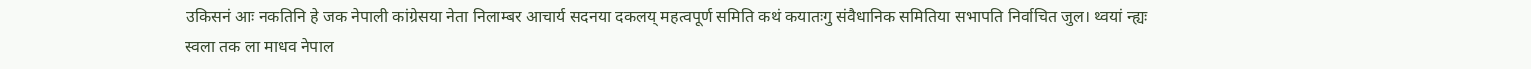उकिसनं आः नकतिनि हे जक नेपाली कांग्रेसया नेता निलाम्बर आचार्य सदनया दकलय् महत्वपूर्ण समिति कथं कयातःगु संवैधानिक समितिया सभापति निर्वाचित जुल। थ्वयां न्ह्यः स्वला तक ला माधव नेपाल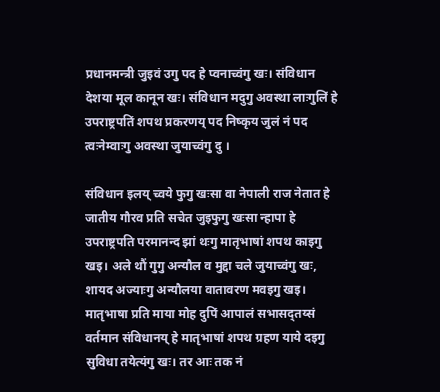प्रधानमन्त्री जुइवं उगु पद हे प्वनाच्वंगु खः। संविधान देशया मूल कानून खः। संविधान मदुगु अवस्था लाःगुलिं हे उपराष्ट्रपतिं शपथ प्रकरणय् पद निष्कृय जुलं नं पद त्वःनेम्वाःगु अवस्था जुयाच्वंगु दु ।

संविधान इलय् च्वये फुगु खःसा वा नेपाली राज नेतात हे जातीय गौरव प्रति सचेत जुइफुगु खःसा न्हापा हे उपराष्ट्रपति परमानन्द झां थःगु मातृभाषां शपथ काइगु खइ। अले थौं गुगु अन्यौल व मुद्दा चले जुयाच्वंगु खः, शायद अज्याःगु अन्यौलया वातावरण मवइगु खइ। मातृभाषा प्रति माया मोह दुपिं आपालं सभासद्तय्सं वर्तमान संविधानय् हे मातृभाषां शपथ ग्रहण याये दइगु सुविधा तयेत्यंगु खः। तर आः तक नं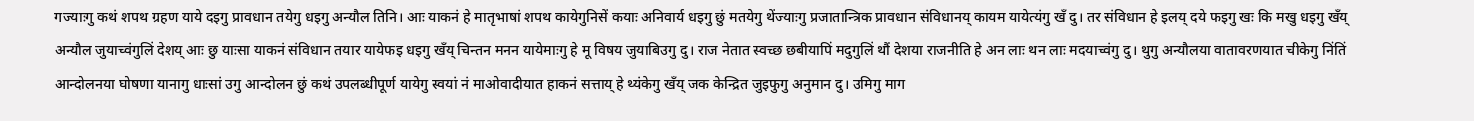गज्याःगु कथं शपथ ग्रहण याये दइगु प्रावधान तयेगु धइगु अन्यौल तिनि। आः याकनं हे मातृभाषां शपथ कायेगुनिसें कयाः अनिवार्य धइगु छुं मतयेगु थेंज्याःगु प्रजातान्त्रिक प्रावधान संविधानय् कायम यायेत्यंगु खँ दु। तर संविधान हे इलय् दये फइगु खः कि मखु धइगु खँय् अन्यौल जुयाच्वंगुलिं देशय् आः छु याःसा याकनं संविधान तयार यायेफइ धइगु खँय् चिन्तन मनन यायेमाःगु हे मू विषय जुयाबिउगु दु। राज नेतात स्वच्छ छबीयापिं मदुगुलिं थौं देशया राजनीति हे अन लाः थन लाः मदयाच्वंगु दु। थुगु अन्यौलया वातावरणयात चीकेगु निंतिं आन्दोलनया घोषणा यानागु धाःसां उगु आन्दोलन छुं कथं उपलब्धीपूर्ण यायेगु स्वयां नं माओवादीयात हाकनं सत्ताय् हे थ्यंकेगु खँय् जक केन्द्रित जुइफुगु अनुमान दु। उमिगु माग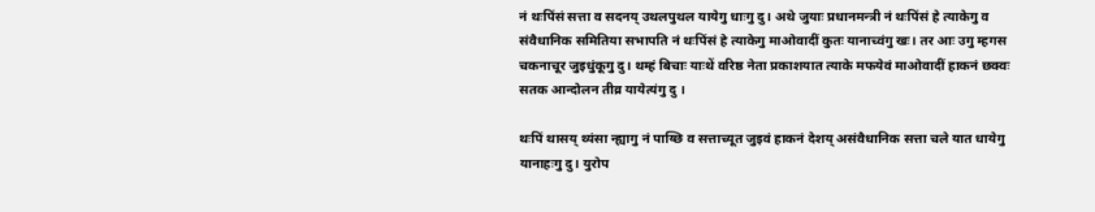नं थःपिंसं सत्ता व सदनय् उथलपुथल यायेगु धाःगु दु। अथे जुयाः प्रधानमन्त्री नं थःपिंसं हे त्याकेगु व संवैधानिक समितिया सभापति नं थःपिंसं हे त्याकेगु माओवादीं कुतः यानाच्वंगु खः। तर आः उगु म्हगस चकनाचूर जुइधुंकूगु दु। थम्हं बिचाः याःथें वरिष्ठ नेता प्रकाशयात त्याके मफयेवं माओवादीं हाकनं छक्वः सतक आन्दोलन तीव्र यायेत्यंगु दु ।

थःपिं थासय् थ्यंसा न्ह्यागु नं पाय्छि व सत्ताच्यूत जुइवं हाकनं देशय् असंवैधानिक सत्ता चले यात धायेगु यानाहःगु दु। युरोप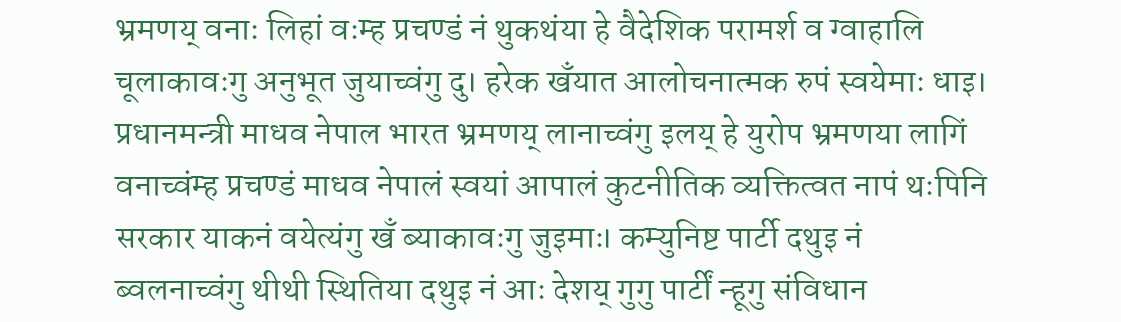भ्रमणय् वनाः लिहां वःम्ह प्रचण्डं नं थुकथंया हे वैदेशिक परामर्श व ग्वाहालि चूलाकावःगु अनुभूत जुयाच्वंगु दु। हरेक खँयात आलोचनात्मक रुपं स्वयेमाः धाइ। प्रधानमन्त्री माधव नेपाल भारत भ्रमणय् लानाच्वंगु इलय् हे युरोप भ्रमणया लागिं वनाच्वंम्ह प्रचण्डं माधव नेपालं स्वयां आपालं कुटनीतिक व्यक्तित्वत नापं थःपिनि सरकार याकनं वयेत्यंगु खँ ब्याकावःगु जुइमाः। कम्युनिष्ट पार्टी दथुइ नं ब्वलनाच्वंगु थीथी स्थितिया दथुइ नं आः देशय् गुगु पार्टीं न्हूगु संविधान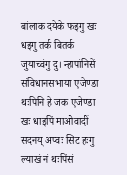बांलाक दयेके फइगु खः धइगु तर्क बितर्क जुयाच्वंगु दु। न्हापांनिसें संविधानसभाया एजेण्डा थःपिनि हे जक एजेण्डा खः धाइपिं माओवादीं सदनय् अप्वः सिट हःगु ल्याखं नं थःपिंसं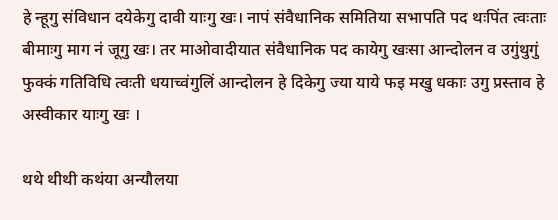हे न्हूगु संविधान दयेकेगु दावी याःगु खः। नापं संवैधानिक समितिया सभापति पद थःपिंत त्वःताः बीमाःगु माग नं जूगु खः। तर माओवादीयात संवैधानिक पद कायेगु खःसा आन्दोलन व उगुंथुगुं फुक्कं गतिविधि त्वःती धयाच्वंगुलिं आन्दोलन हे दिकेगु ज्या याये फइ मखु धकाः उगु प्रस्ताव हे अस्वीकार याःगु खः ।

थथे थीथी कथंया अन्यौलया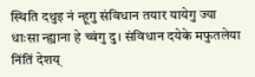स्थिति दथुइ नं न्हूगु संविधान तयार यायेगु ज्या धाःसा न्ह्याना हे च्वंगु दु। संविधान दयेके मफुतलेया निंतिं देशय्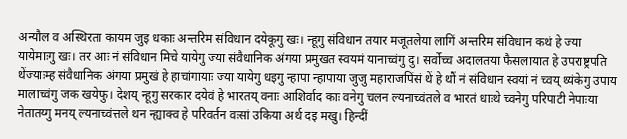अन्यौल व अस्थिरता कायम जुइ धकाः अन्तरिम संविधान दयेकूगु खः। न्हूगु संविधान तयार मजूतलेया लागिं अन्तरिम संविधान कथं हे ज्या यायेमाःगु खः। तर आः नं संविधान मिचे यायेगु ज्या संवैधानिक अंगया प्रमुखत स्वयमं यानाच्वंगु दु। सर्वोच्च अदालतया फैसलायात हे उपराष्ट्रपति थेंज्याःम्ह संवैधानिक अंगया प्रमुखं हे हाचांगायाः ज्या यायेगु धइगु न्हापा न्हापाया जुजु महाराजपिंसं थें हे थौं नं संविधान स्वयां नं च्वय् थ्यंकेगु उपाय मालाच्वंगु जक खयेफु। देशय् न्हूगु सरकार दयेवं हे भारतय् वनाः आशिर्वाद काः वनेगु चलन ल्यनाच्वंतले व भारतं धाःथे च्वनेगु परिपाटी नेपाःया नेतातय्गु मनय् ल्यनाच्वंत्तले थन न्ह्याक्व हे परिवर्तन वःसां उकिया अर्थ दइ मखु। हिन्दीं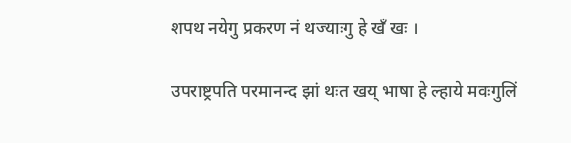शपथ नयेगु प्रकरण नं थज्याःगु हे खँ खः ।

उपराष्ट्रपति परमानन्द झां थःत खय् भाषा हे ल्हाये मवःगुलिं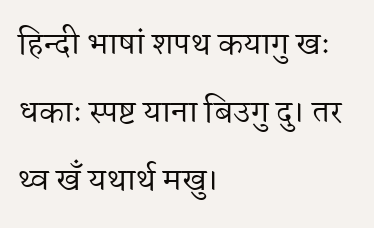हिन्दी भाषां शपथ कयागु खः धकाः स्पष्ट याना बिउगु दु। तर थ्व खँ यथार्थ मखु।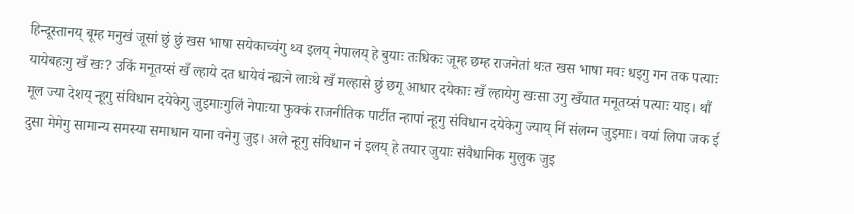हिन्दूस्तानय् बूम्ह मनुखं जूसां छुं छुं खस भाषा सयेकाच्वंगु थ्व इलय् नेपालय् हे बुयाः तःधिकः जूम्ह छम्ह राजनेतां थःत खस भाषा मवः धइगु गन तक पत्याः यायेबहःगु खँ खः? उकिं मनूतय्सं खँ ल्हाये दत धायेवं न्ह्यःने लाःथे खँ मल्हासे छुं छगू आधार दयेकाः खँ ल्हायेगु खःसा उगु खँयात मनूतय्सं पत्याः याइ। थौं मूल ज्या देशय् न्हूगु संविधान दयेकेगु जुइमाःगुलिं नेपाःया फुक्कं राजनीतिक पार्टीत न्हापां न्हूगु संविधान दयेकेगु ज्याय् निं संलग्न जुइमाः। वयां लिपा जक ई दुसा मेमेगु सामान्य समस्या समाधान याना वनेगु जुइ। अले न्हूगु संविधान नं इलय् हे तयार जुयाः संवैधानिक मुलुक जुइ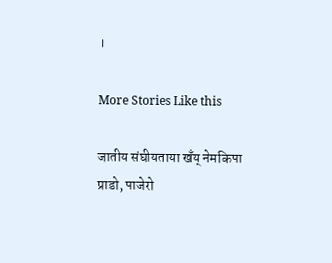।

More Stories Like this

जातीय संघीयताया खँय् नेमकिपा
प्राडो, पाजेरो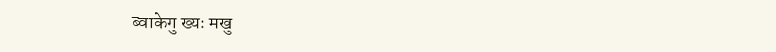ब्वाकेगु ख्यः मखु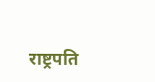राष्ट्रपति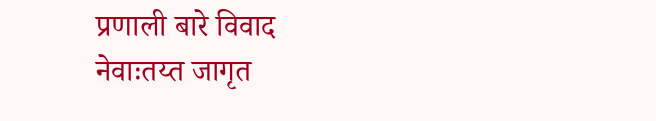प्रणाली बारे विवाद
नेवाःतय्त जागृत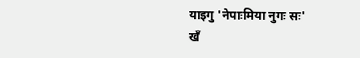याइगु 'नेपाःमिया नुगः सः'
खँ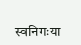स्वनिगःया